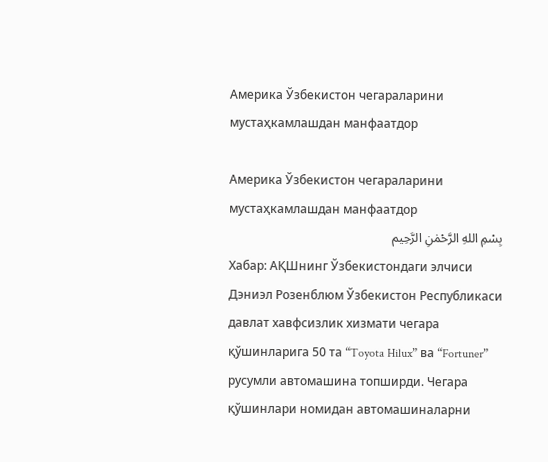Америка Ўзбекистон чегараларини мустаҳкамлашдан манфаатдор

Америка Ўзбекистон чегараларини мустаҳкамлашдан манфаатдор
بِسْمِ اللهِ الرَّحْمٰنِ الرَّحِيم
Хабар: АҚШнинг Ўзбекистондаги элчиси Дэниэл Розенблюм Ўзбекистон Республикаси давлат хавфсизлик хизмати чегара қўшинларига 50 та “Toyota Hilux” ва “Fortuner” русумли автомашина топширди. Чегара қўшинлари номидан автомашиналарни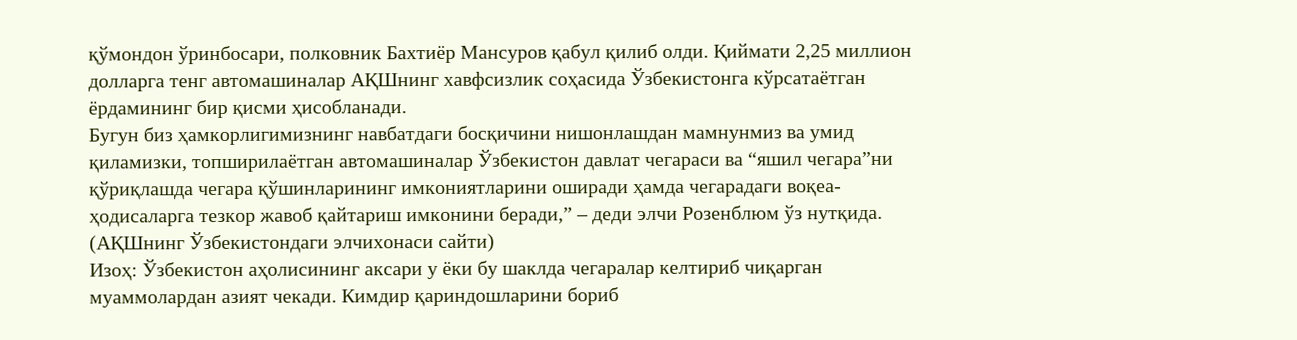қўмондон ўринбосари, полковник Бахтиёр Мансуров қабул қилиб олди. Қиймати 2,25 миллион долларга тенг автомашиналар АҚШнинг хавфсизлик соҳасида Ўзбекистонга кўрсатаётган ёрдамининг бир қисми ҳисобланади.
Бугун биз ҳамкорлигимизнинг навбатдаги босқичини нишонлашдан мамнунмиз ва умид қиламизки, топширилаётган автомашиналар Ўзбекистон давлат чегараси ва “яшил чегара”ни қўриқлашда чегара қўшинларининг имкониятларини оширади ҳамда чегарадаги воқеа-ҳодисаларга тезкор жавоб қайтариш имконини беради,” – деди элчи Розенблюм ўз нутқида. (АҚШнинг Ўзбекистондаги элчихонаси сайти)
Изоҳ: Ўзбекистон аҳолисининг аксари у ёки бу шаклда чегаралар келтириб чиқарган муаммолардан азият чекади. Кимдир қариндошларини бориб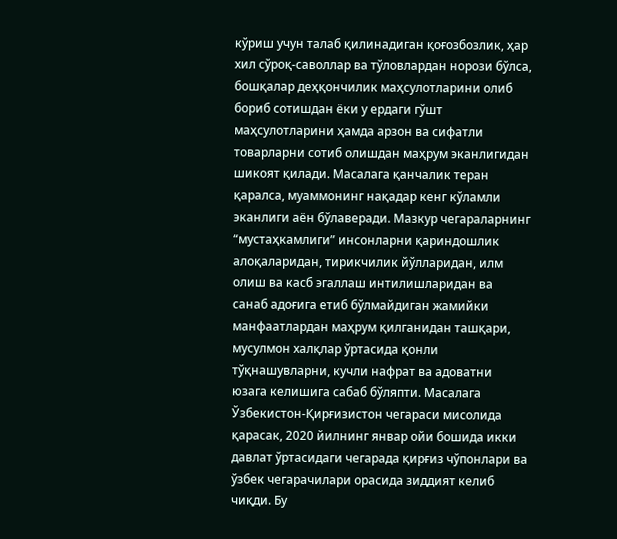кўриш учун талаб қилинадиган қоғозбозлик, ҳар хил сўроқ-саволлар ва тўловлардан норози бўлса, бошқалар деҳқончилик маҳсулотларини олиб бориб сотишдан ёки у ердаги гўшт маҳсулотларини ҳамда арзон ва сифатли товарларни сотиб олишдан маҳрум эканлигидан шикоят қилади. Масалага қанчалик теран қаралса, муаммонинг нақадар кенг кўламли эканлиги аён бўлаверади. Мазкур чегараларнинг “мустаҳкамлиги” инсонларни қариндошлик алоқаларидан, тирикчилик йўлларидан, илм олиш ва касб эгаллаш интилишларидан ва санаб адоғига етиб бўлмайдиган жамийки манфаатлардан маҳрум қилганидан ташқари, мусулмон халқлар ўртасида қонли тўқнашувларни, кучли нафрат ва адоватни юзага келишига сабаб бўляпти. Масалага Ўзбекистон-Қирғизистон чегараси мисолида қарасак, 2020 йилнинг январ ойи бошида икки давлат ўртасидаги чегарада қирғиз чўпонлари ва ўзбек чегарачилари орасида зиддият келиб чиқди. Бу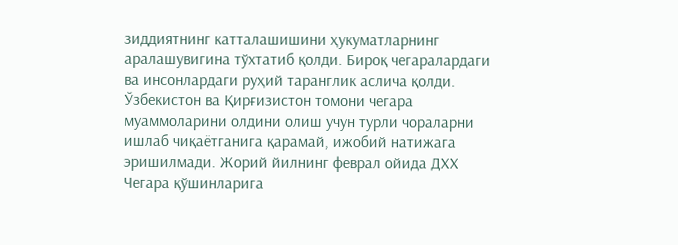зиддиятнинг катталашишини ҳукуматларнинг аралашувигина тўхтатиб қолди. Бироқ чегаралардаги ва инсонлардаги руҳий таранглик аслича қолди. Ўзбекистон ва Қирғизистон томони чегара муаммоларини олдини олиш учун турли чораларни ишлаб чиқаётганига қарамай, ижобий натижага эришилмади. Жорий йилнинг феврал ойида ДХХ Чегара қўшинларига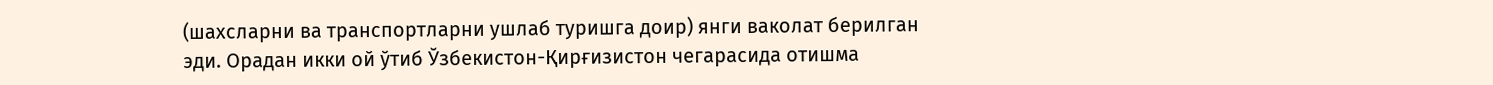(шахсларни ва транспортларни ушлаб туришга доир) янги ваколат берилган эди. Орадан икки ой ўтиб Ўзбекистон-Қирғизистон чегарасида отишма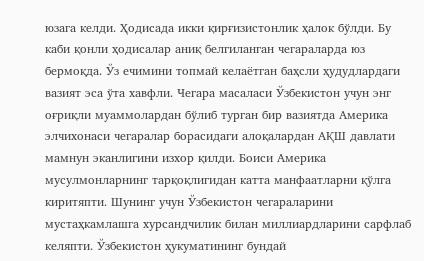юзага келди. Ҳодисада икки қирғизистонлик ҳалок бўлди. Бу каби қонли ҳодисалар аниқ белгиланган чегараларда юз бермоқда. Ўз ечимини топмай келаётган баҳсли ҳудудлардаги вазият эса ўта хавфли. Чегара масаласи Ўзбекистон учун энг оғриқли муаммолардан бўлиб турган бир вазиятда Америка элчихонаси чегаралар борасидаги алоқалардан АҚШ давлати мамнун эканлигини изхор қилди. Боиси Америка мусулмонларнинг тарқоқлигидан катта манфаатларни қўлга киритяпти. Шунинг учун Ўзбекистон чегараларини мустаҳкамлашга хурсандчилик билан миллиардларини сарфлаб келяпти. Ўзбекистон ҳукуматининг бундай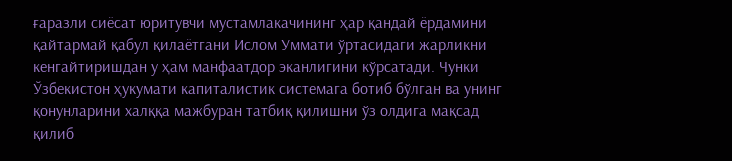ғаразли сиёсат юритувчи мустамлакачининг ҳар қандай ёрдамини қайтармай қабул қилаётгани Ислом Уммати ўртасидаги жарликни кенгайтиришдан у ҳам манфаатдор эканлигини кўрсатади. Чунки Ўзбекистон ҳукумати капиталистик системага ботиб бўлган ва унинг қонунларини халққа мажбуран татбиқ қилишни ўз олдига мақсад қилиб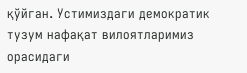қўйган. Устимиздаги демократик тузум нафақат вилоятларимиз орасидаги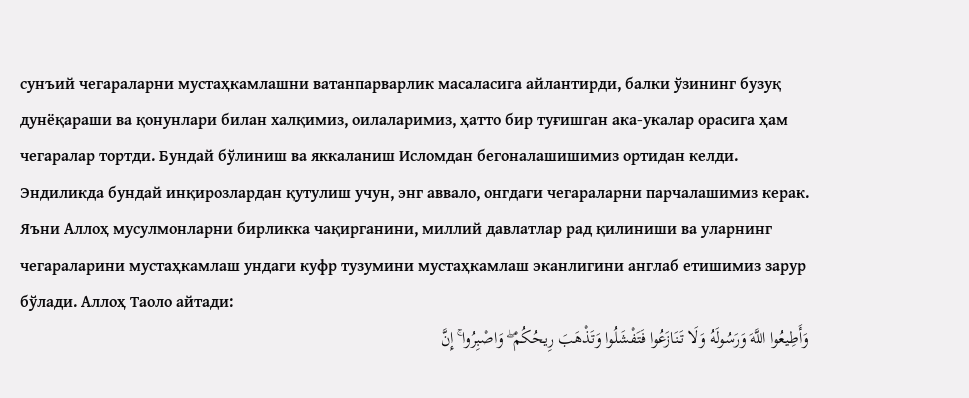сунъий чегараларни мустаҳкамлашни ватанпарварлик масаласига айлантирди, балки ўзининг бузуқ дунёқараши ва қонунлари билан халқимиз, оилаларимиз, ҳатто бир туғишган ака-укалар орасига ҳам чегаралар тортди. Бундай бўлиниш ва яккаланиш Исломдан бегоналашишимиз ортидан келди. Эндиликда бундай инқирозлардан қутулиш учун, энг аввало, онгдаги чегараларни парчалашимиз керак. Яъни Аллоҳ мусулмонларни бирликка чақирганини, миллий давлатлар рад қилиниши ва уларнинг чегараларини мустаҳкамлаш ундаги куфр тузумини мустаҳкамлаш эканлигини англаб етишимиз зарур бўлади. Аллоҳ Таоло айтади:
وَأَطِيعُوا اللَّهَ وَرَسُولَهُ وَلَا تَنَازَعُوا فَتَفْشَلُوا وَتَذْهَبَ رِيحُكُمْ ۖ وَاصْبِرُوا ۚ إِنَّ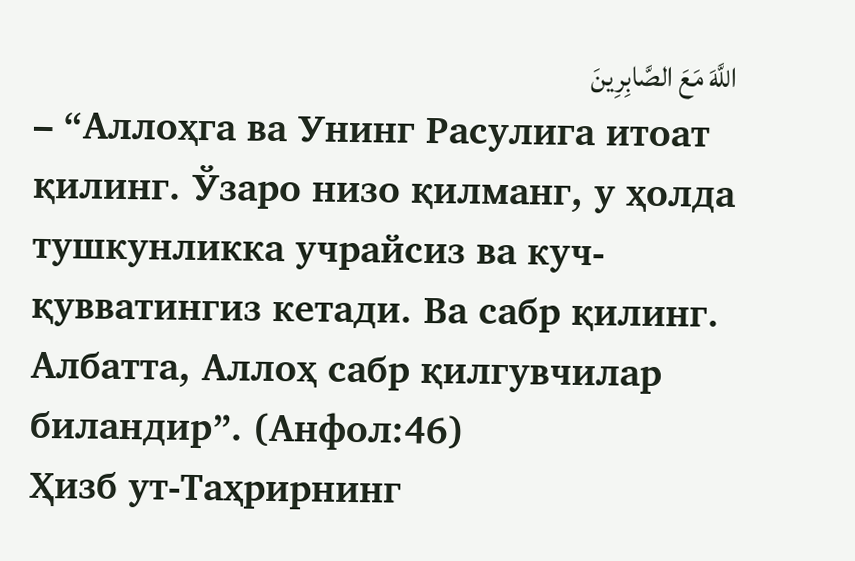اللَّهَ مَعَ الصَّابِرِينَ
– “Аллоҳга ва Унинг Расулига итоат қилинг. Ўзаро низо қилманг, у ҳолда тушкунликка учрайсиз ва куч-қувватингиз кетади. Ва сабр қилинг. Албатта, Аллоҳ сабр қилгувчилар биландир”. (Анфол:46)
Ҳизб ут-Таҳрирнинг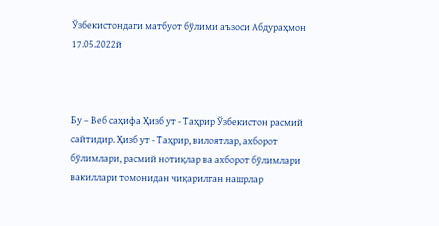Ўзбекистондаги матбуот бўлими аъзоси Абдураҳмон
17.05.2022й



Бу – Веб саҳифа Ҳизб ут - Таҳрир Ўзбекистон расмий сайтидир. Ҳизб ут - Таҳрир, вилоятлар, ахборот бўлимлари, расмий нотиқлар ва ахборот бўлимлари вакиллари томонидан чиқарилган нашрлар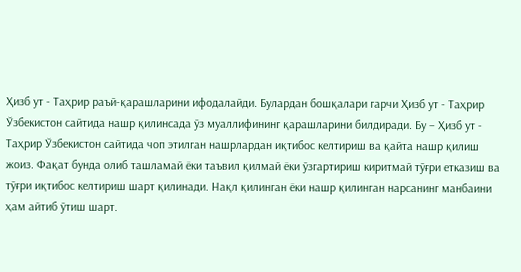Ҳизб ут - Таҳрир раъй-қарашларини ифодалайди. Булардан бошқалари гарчи Ҳизб ут - Таҳрир Ўзбекистон сайтида нашр қилинсада ўз муаллифининг қарашларини билдиради. Бу – Ҳизб ут - Таҳрир Ўзбекистон сайтида чоп этилган нашрлардан иқтибос келтириш ва қайта нашр қилиш жоиз. Фақат бунда олиб ташламай ёки таъвил қилмай ёки ўзгартириш киритмай тўғри етказиш ва тўғри иқтибос келтириш шарт қилинади. Нақл қилинган ёки нашр қилинган нарсанинг манбаини ҳам айтиб ўтиш шарт.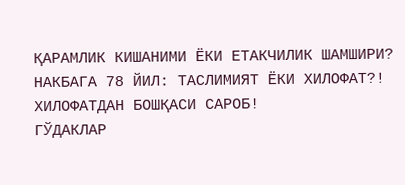ҚАРАМЛИК КИШАНИМИ ЁКИ ЕТАКЧИЛИК ШАМШИРИ?
НАКБАГА 78 ЙИЛ: ТАСЛИМИЯТ ЁКИ ХИЛОФАТ?!
ХИЛОФАТДАН БОШҚАСИ САРОБ!
ГЎДАКЛАР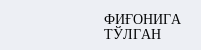ФИҒОНИГА ТЎЛГАН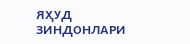ЯҲУД ЗИНДОНЛАРИ